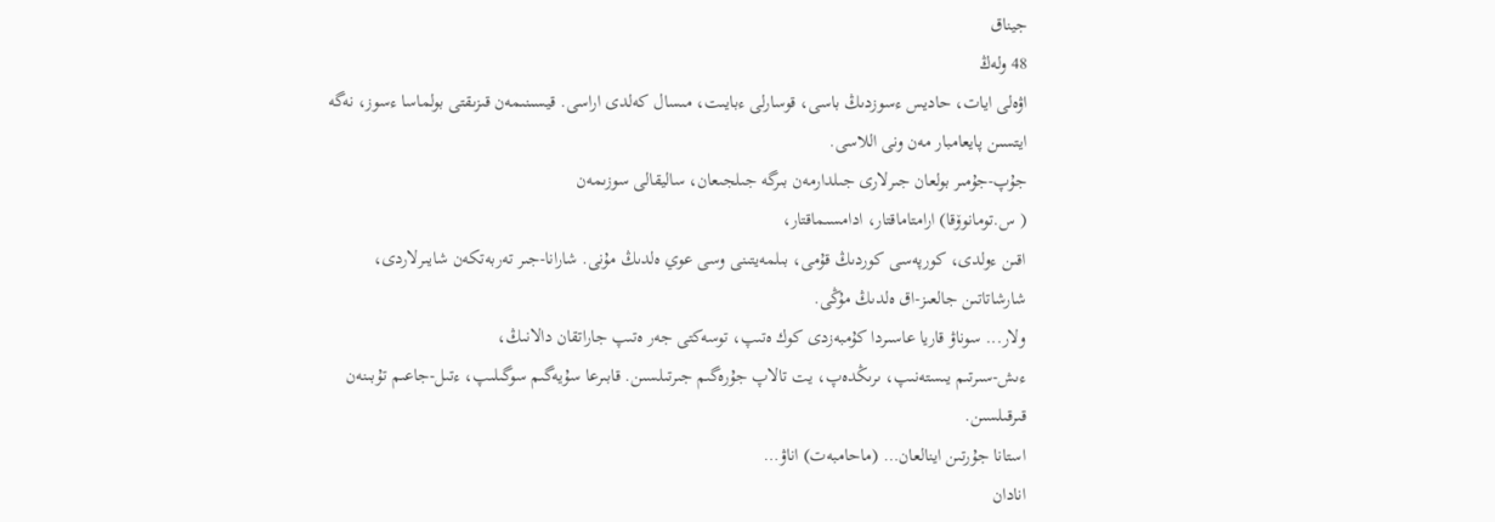جيناق
48 ولەڭ
اۋەلى ايات، حاديس ءسوزدىڭ باسى، قوسارلى ءبايىت، مىسال كەلدى اراسى. قيسىنىمەن قىزىقتى بولماسا ءسوز، نەگە ايتسىن پايعامبار مەن ونى اللاسى.
جۇپ-جۇمىر بولعان جىرلارى جىلدارمەن بىرگە جىلجىعان، ساليقالى سوزىمەن
( س.تومانوۆقا) ارامتاماقتار، ادامسىماقتار،
اقىن ءولدى، كورپەسى كوردىڭ قۇمى، بىلمەيتىنى وسى عوي ەلدىڭ مۇنى. شارانا-جىر تەربەتكەن شايىرلاردى، شارشاتاتىن جالعىز-اق ەلدىڭ مۇڭى.
ولار... سوناۋ قاريا عاسىردا كۇمبەزدى كوك ەتىپ، توسەكتى جەر ەتىپ جاراتقان دالانىڭ،
ءىش-سىرتىم يىستەنىپ، ىرىڭدەپ، يت تالاپ جۇرەگىم جىرتىلسىن. قابىرعا سۇيەگىم سوگىلىپ، ءتىل-جاعىم تۇبىنەن قىرقىلسىن.
استانا جۇرتىن اينالعان… (ماحامبەت) اناۋ…
انادان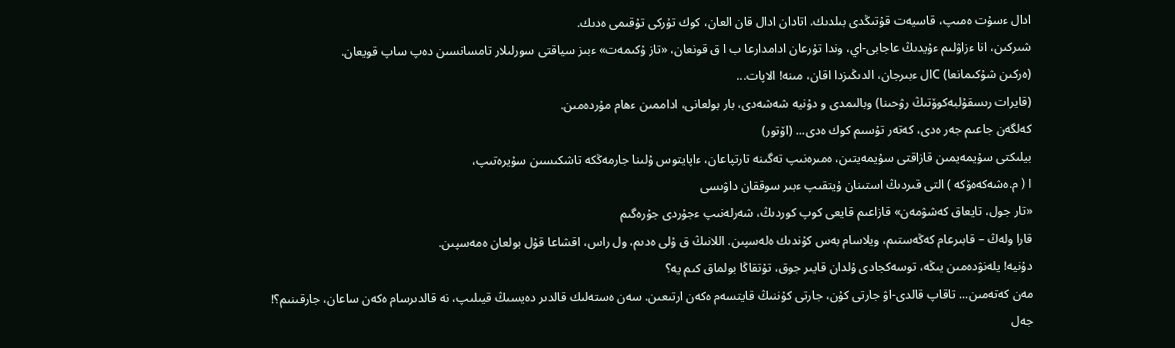ادال ءسۇت ەمىپ، قاسيەت قۇتىڭدى بىلدىك. اتادان ادال قان العان، كوك تۇركى تۇقىمى ەدىك.
شىركىن، انا ءزاۋلىم ءۇيدىڭ عاجابى-اي، وندا تۇرعان ادامدارعا ب ا ق قونعان، «تاز ۇكىمەت» ءبىز سياقتى سورلىلار تامسانسىن دەپ ساپ قويعان.
(ەركىن شۇكىمانعا) Cال ءبىرجان، الدىڭىزدا اقان، مىنە! الاپات...
(قايرات رىسقۇلبەكوۆتىڭ رۋحىنا) وبالىمدى و دۇنيە شەشەدى، بار بولعانى، اداممىن ءھام مۇردەمىن.
كەلگەن جاعىم جەر ەدى، كەتەر تۇسىم كوك ەدى... (اۆتور)
بيلىكتى سۇيمەيمىن قازاقتى سۇيمەيتىن، ەمىرەنىپ تەگىنە تارتپاعان، ءاپايتوس ۇلىنا جارمەڭكە تاشكىسىن سۇيرەتىپ،
I ( م.ەشەكەەۆكە ) التى قىردىڭ استىنان ۇيتقىپ ءبىر سوققان داۋىسى
«تار جول، تايعاق كەشۋمەن» قازاعىم قايعى كوپ كوردىڭ، شەرلەنىپ ءجۇردى جۇرەگىم
قارا ولەڭ – قابىرعام كەڭەستىم، ويلاسام بەس كۇندىك ەلەسپىن. اللانىڭ ق ۇلى ەدىم، ول راس، اقشاعا قۇل بولعان ەمەسپىن.
دۇنيە! يلەنۋدەمىن يىڭە، توسەكجادى ۇلدان قايىر جوق، تۇتقاڭا بولماق كىم يە؟
مەن كەتەمىن... تاقاپ قالدى-اۋ جارتى كۇن، جارتى كۇننىڭ قايتسەم ەكەن ارتىعىن. سەن ەستەلىك قالدىر دەيسىڭ قيىلىپ، نە قالدىرسام ەكەن ساعان، جارقىنىم؟!
جەل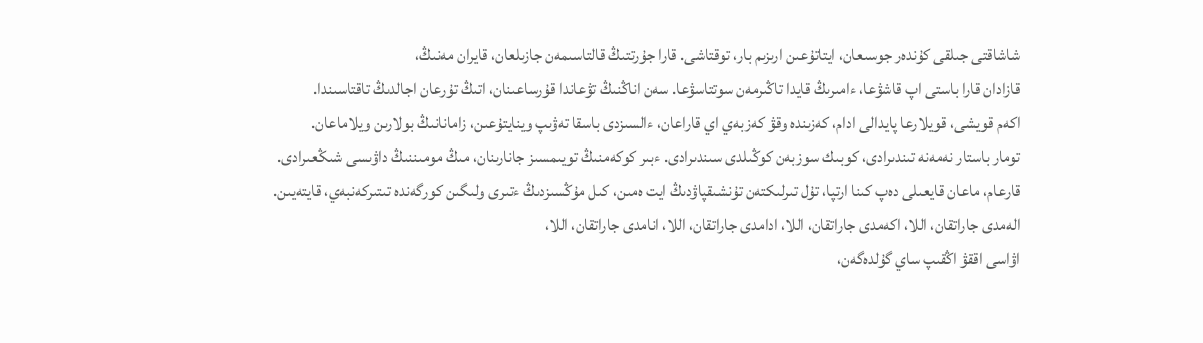شاشاقتى جىلقى كۇندەر جوسىعان، ايتاتۇعىن ارىزىم بار، توقتاشى. قارا جۇرتتىڭ قالتاسىمەن جازىلعان، قايران مەنىڭ،
قازادان قارا باستى اپ قاشۋعا، ءامىرىڭ قايدا تاڭىرمەن سوتتاسۋعا. سەن اناڭنىڭ تۋعاندا قۇرساعىنان، اتىڭ تۇرعان اجالدىڭ تاقتاسىندا.
اكەم قويشى، قويلارعا پايدالى ادام، كەزىندە وقۋ كەزبەي اي قاراعان، ءالسىزدى باسقا تەۋىپ وينايتۇعىن، زامانانىڭ بولارىن ويلاماعان.
تومار باستار نەمەنە تىندىرادى، كوبىك سوزبەن كوڭىلدى سىندىرادى. ءبىر كوكەمنىڭ تويىمسىز جانارىنان، مىڭ مومىننىڭ داۋىسى شىڭعىرادى.
قارعام، ماعان قايعىلى دەپ كىنا ارتپا، تۇل تىرلىكتەن تۇنشىقپاۋدىڭ ايت ەمىن، كىل مۇڭسىزدىڭ ءتىرى ولىگىن كورگەندە تىتىركەنبەي، قايتەيىن.
الەمدى جاراتقان، اللا، اكەمدى جاراتقان، اللا، ادامدى جاراتقان، اللا، انامدى جاراتقان، اللا،
اۋاسى اققۋ اڭقىپ ساي گۇلدەگەن،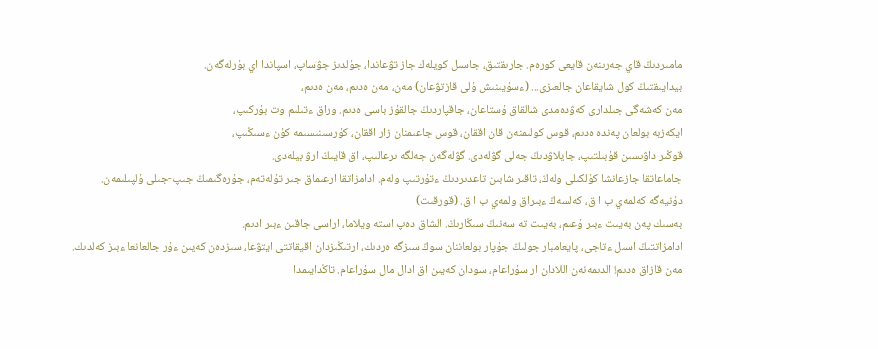مامىردىڭ قاي جەرىنەن قايعى كورەم. جارىقتىق، جاسىل كويلەك جاز تۋعاندا، جۇلدىز جۋساپ، اسپاندا اي بۇرلەگەن.
بيدايىقتىڭ كول شايقاعان جالعىزى... (ءسۇيىنىش ۇلى قازتۋعان) مەن، مەن ەدىم، مەن ەدىم،
مەن كەشەگى جىلدارى كەۋدەمدى شالقاق ۇستاعان، جاقپاردىڭ جالقۇز باسى ەدىم. وراق ءتىلىم وت بۇركىپ،
ايكەزبە بولعان پەندە ەدىم، قوس كولىمنەن قان اققان، قوس جاعىمنان زار اققان، كۇرسىنىسىمە كۇن ءسىڭىپ،
قوڭىر داۋىسىن قۇبىلتىپ، جايلاۋدىڭ جەلى گۋلەدى. گۋلەگەن جەلگە ىرعالىپ، اق قايىڭ ارۋ بيلەدى.
جاماعاتقا جازعانشا كۇلكىلى ولەڭ، تاقىر شابىن تاعدىردىڭ ءتۇرتىپ ولەم. ادامزاتقا ارعىماق جىر تۇلەتەم، جۇرەگىمىڭ جىپ-جىلى ۇلپىلىمەن.
دۇنيەگە كەلمەي ب ا ق، كەلسەڭ ءبىراق ولمەي ب ا ق. (قورقىت)
بەسىك پەن بەيىت ءبىر ۇعىم، بەيىت تە سەنىڭ سىڭارىڭ. الشاق دەپ استە ويلاما، اراسى جاقىن ءبىر ادىم.
ادامزاتتىڭ اسىل ءتاجى، پايعامبار جولىڭ جۇپار بولعاننان سوڭ سىزگە ەردىك، ارتىڭىزدان اقيقاتتى ايتۋعا، سىزدەن كەيىن ءۇر جالعانعا ءبىز كەلدىك.
مەن قازاق ەدىم! الدىمەنەن اللادان ار سۇراعام، سودان كەيىن اق ادال مال سۇراعام. تاڭدايىمدا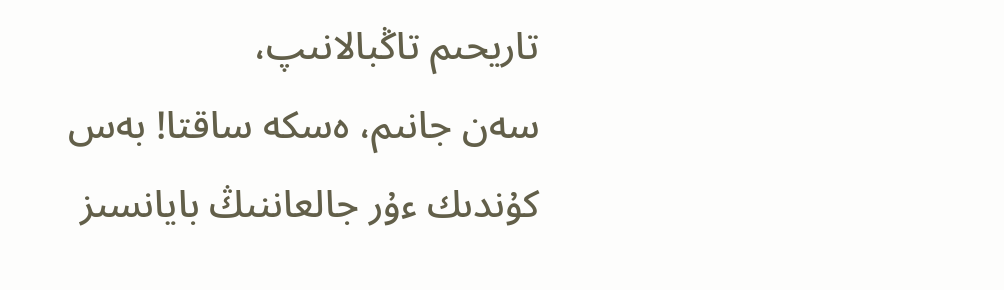تاريحىم تاڭبالانىپ،
سەن جانىم، ەسكە ساقتا! بەس كۇندىك ءۇر جالعاننىڭ بايانسىز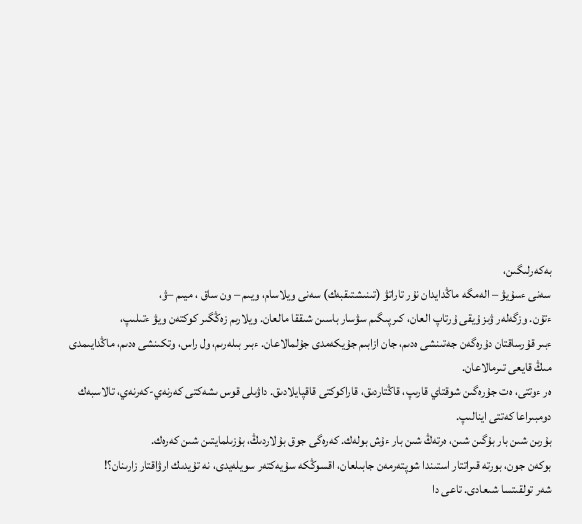بەكەرلىگىن،
سەنى ءسۇيۋ – الەمگە ماڭدايدان نۇر تاراتۋ (تىنىشتىقبەك) سەنى ويلاسام، ويىم – ون ساق ، ميىم –ۋ،
ءتۇن. وزگەلەر ۋىز ۇيقى ۇرتاپ العان، كىرپىگىم سۋسار باسىن شىققا مالعان. ويلارىم زەڭگىر كوكتەن ويۋ ءتىلىپ،
ءبىر قۇرساقتان دۇرەگەن جەتىنشى ەدىم، جان ازابىم جۇيكەمدى جۇلمالاعان. ءبىر بىلەرىم، ول راس، وتكىنشى ەدىم، ماڭدايىمدى مىڭ قايعى تىرمالاعان.
ەر ءوتتى، ەت جۇرەگىن شوقتاي قارىپ، قاڭتاردىق، قاراكوكتى قاقپايلادىق. داۋىلى قوس ىشەكتى كەرنەي-كەرنەي، تالاسبەك دومبىراعا كەتتى اينالىپ.
بۇرىن شىن بار بۇگىن شىن، ەرتەڭ شىن بار ءۇش بولەك. كەرەگى جوق بۇلاردىڭ، بۇزىلمايتىن شىن كەرەك.
بوكەن جون، بورتە قىراتتار استىندا شوپتەرمەن جابىلعان، اقسوڭكە سۇيەكتەر سويلەيدى، نە تۇيدىك ارۋاقتار زارىنان؟!
شەر تولقىتسا شىعادى. تاعى دا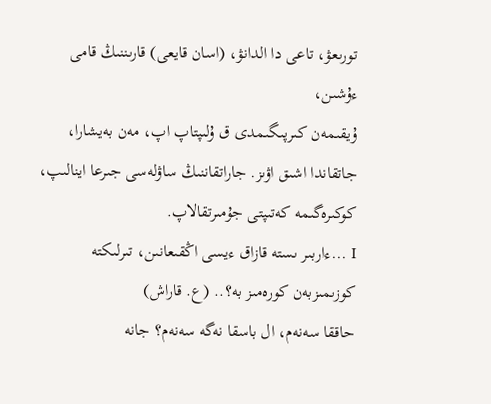تورىعۋ، تاعى دا الدانۋ، (اسان قايعى) قارىننىڭ قامى ءۇشىن،
ۇيقىمەن كىرپىگىمدى ق ۇلىپتاپ اپ، مەن بەيشارا، جاتقاندا اشىق اۋىز. جاراتقاننىڭ ساۋلەسى جىرعا اينالىپ، كوكىرەگىمە كەتىپتى جۇمىرتقالاپ.
I ...ءاربىر ىستە قازاق ءيسى اڭقىعانىن، تىرلىكتە كوزىمىزبەن كورەمىز بە؟.. (ع. قاراش)
حاققا سەنەم، ال باسقا نەگە سەنەم؟ جانە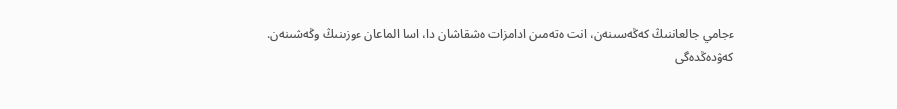ءجامي جالعاننىڭ كەڭەسىنەن، انت ەتەمىن ادامزات ەشقاشان دا، اسا الماعان ءوزىنىڭ وڭەشىنەن.
كەۋدەڭدەگى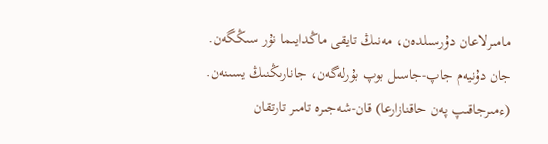مامىرلاعان دۇرسىلدەن، مەنىڭ تايقى ماڭدايىما نۇر سىڭگەن. جان دۇنيەم جاپ-جاسىل بوپ بۇرلەگەن، جانارىڭنىڭ يسىنەن.
(ءمىرجاقىپ پەن حاقنازارعا) قان-شەجىرە تامىر تارتقان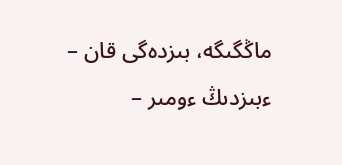ماڭگىگە، بىزدەگى قان –
ءبىزدىڭ ءومىر –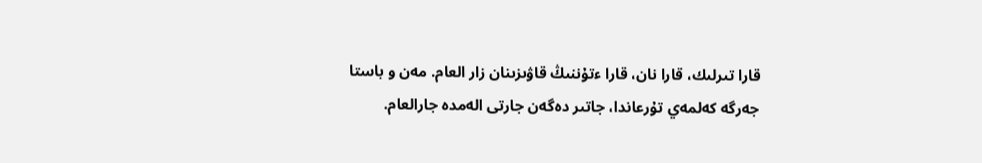قارا تىرلىك، قارا نان، قارا ءتۇننىڭ قاۋىزىنان زار العام. مەن و باستا جەرگە كەلمەي تۇرعاندا، جاتىر دەگەن جارتى الەمدە جارالعام.